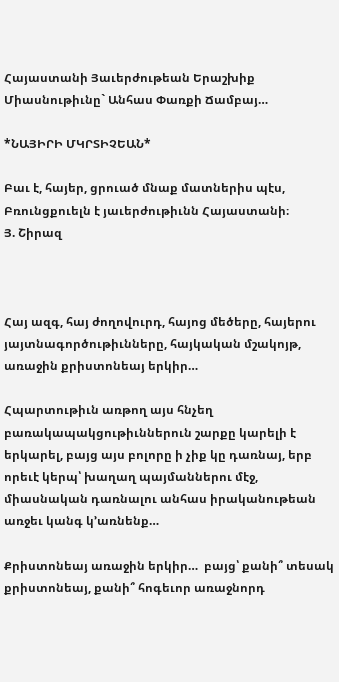Հայաստանի Յաւերժութեան Երաշխիք Միասնութիւնը` Անհաս Փառքի Ճամբայ…

*ՆԱՅԻՐԻ ՄԿՐՏԻՉԵԱՆ*

Բաւ է, հայեր, ցրուած մնաք մատներիս պէս,
Բռունցքուելն է յաւերժութիւնն Հայաստանի։
Յ. Շիրազ



Հայ ազգ, հայ ժողովուրդ, հայոց մեծերը, հայերու յայտնագործութիւնները, հայկական մշակոյթ, առաջին քրիստոնեայ երկիր…

Հպարտութիւն առթող այս հնչեղ բառակապակցութիւններուն շարքը կարելի է երկարել, բայց այս բոլորը ի չիք կը դառնայ, երբ որեւէ կերպ՝ խաղաղ պայմաններու մէջ, միասնական դառնալու անհաս իրականութեան առջեւ կանգ կ’առնենք…

Քրիստոնեայ առաջին երկիր…  բայց՝ քանի՞ տեսակ քրիստոնեայ, քանի՞ հոգեւոր առաջնորդ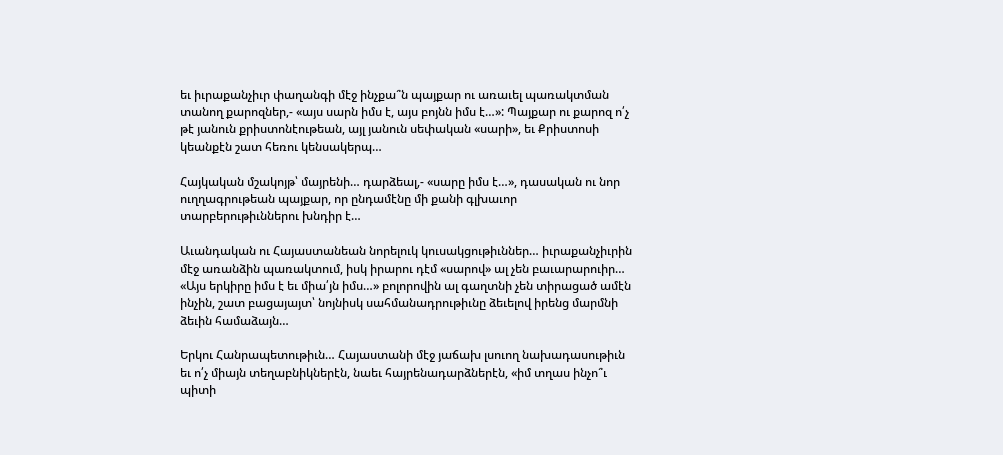եւ իւրաքանչիւր փաղանգի մէջ ինչքա՞ն պայքար ու առաւել պառակտման տանող քարոզներ,- «այս սարն իմս է, այս բոյնն իմս է…»: Պայքար ու քարոզ ո՛չ թէ յանուն քրիստոնէութեան, այլ յանուն սեփական «սարի», եւ Քրիստոսի կեանքէն շատ հեռու կենսակերպ…

Հայկական մշակոյթ՝ մայրենի… դարձեալ,- «սարը իմս է…», դասական ու նոր ուղղագրութեան պայքար, որ ընդամէնը մի քանի գլխաւոր տարբերութիւններու խնդիր է…

Աւանդական ու Հայաստանեան նորելուկ կուսակցութիւններ… իւրաքանչիւրին մէջ առանձին պառակտում, իսկ իրարու դէմ «սարով» ալ չեն բաւարարուիր… «Այս երկիրը իմս է եւ միա՛յն իմս…» բոլորովին ալ գաղտնի չեն տիրացած ամէն ինչին, շատ բացայայտ՝ նոյնիսկ սահմանադրութիւնը ձեւելով իրենց մարմնի ձեւին համաձայն…

Երկու Հանրապետութիւն… Հայաստանի մէջ յաճախ լսուող նախադասութիւն եւ ո՛չ միայն տեղաբնիկներէն, նաեւ հայրենադարձներէն, «իմ տղաս ինչո՞ւ պիտի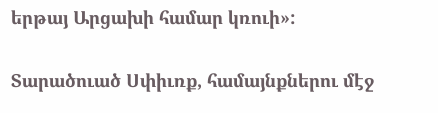երթայ Արցախի համար կռուի»:

Տարածուած Սփիւռք, համայնքներու մէջ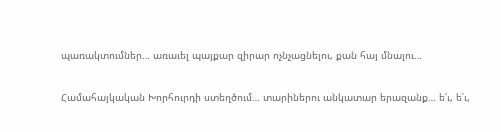պառակտումներ… առաւել պայքար զիրար ոչնչացնելու, քան հայ մնալու…

Համահայկական Խորհուրդի ստեղծում… տարիներու անկատար երազանք… ե՛ւ, ե՛ւ,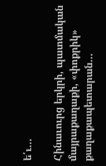ե՛ւ…

Հինաւուրց երկրի, պատմական մայրաքաղաքի, «փոքրիկ» քաղաքապետարան…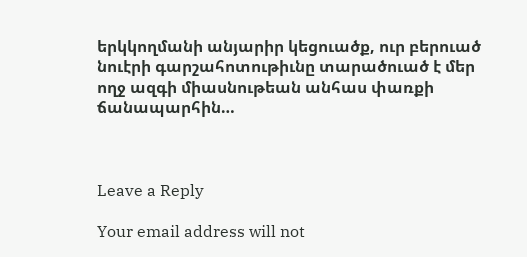երկկողմանի անյարիր կեցուածք, ուր բերուած նուէրի գարշահոտութիւնը տարածուած է մեր ողջ ազգի միասնութեան անհաս փառքի ճանապարհին…



Leave a Reply

Your email address will not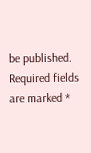be published. Required fields are marked *